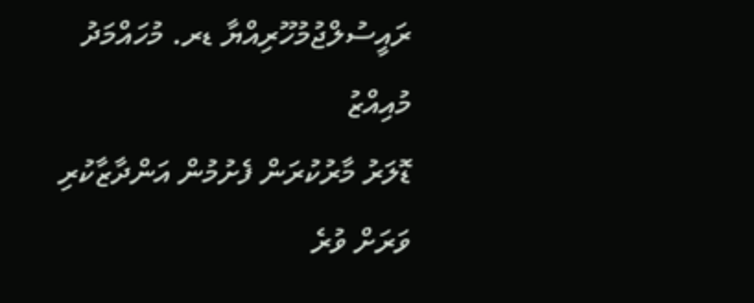ރައީސުލްޖުމުހޫރިއްޔާ ޑރ. މުހައްމަދު މުއިއްޒު
ޑޮލަރު މާރުކުރަން ފެށުމުން އަންދާޒާކުރި ވަރަށް ވުރެ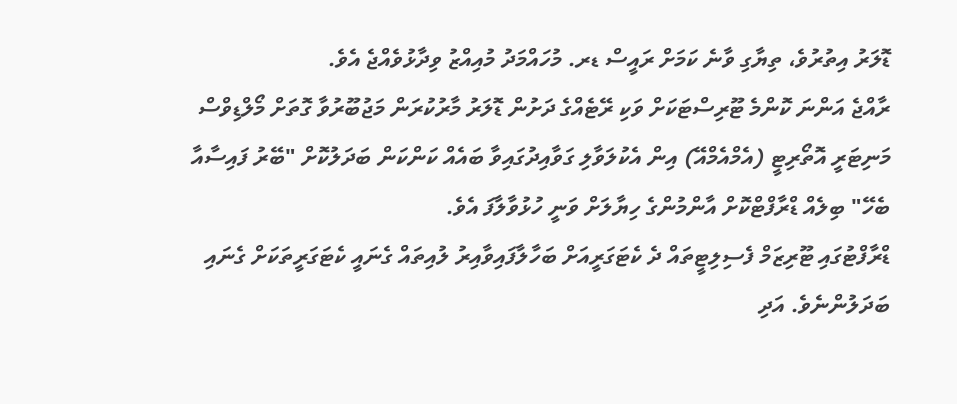ޑޮލަރު އިތުރުވެ، ތިޔާގި ވާނެ ކަމަށް ރައީސް ޑރ. މުހައްމަދު މުއިއްޒު ވިދާޅުވެއްޖެ އެވެ.
ރާއްޖެ އަންނަ ކޮންމެ ޓޫރިސްޓަކަށް ވަކި ރޭޓެއްގެ ދަށުން ޑޮލަރު މާރުކުރަން މަޖުބޫރުވާ ގޮތަށް މޯލްޑިވްސް މަނިޓަރީ އޮތޯރިޓީ (އެމްއެމްއޭ) އިން އެކުލަވާލި ގަވާއިދުގައިވާ ބައެއް ކަންކަން ބަދަލުކޮށް "ބޭރު ފައިސާއާ ބެހޭ" ބިލެއް ޑްރާފްޓްކޮށް އާންމުންގެ ހިޔާލަށް ވަނީ ހުޅުވާލާފަ އެވެ.
ޑްރާފްޓުގައި ޓޫރިޒަމް ފެސިލިޓީތައް ދެ ކެޓަގަރީއަށް ބަހާލާފައިވާއިރު ލުއިތައް ގެނައީ ކެޓަގަރީތަކަށް ގެނައި ބަދަލުންނެވެ. އަދި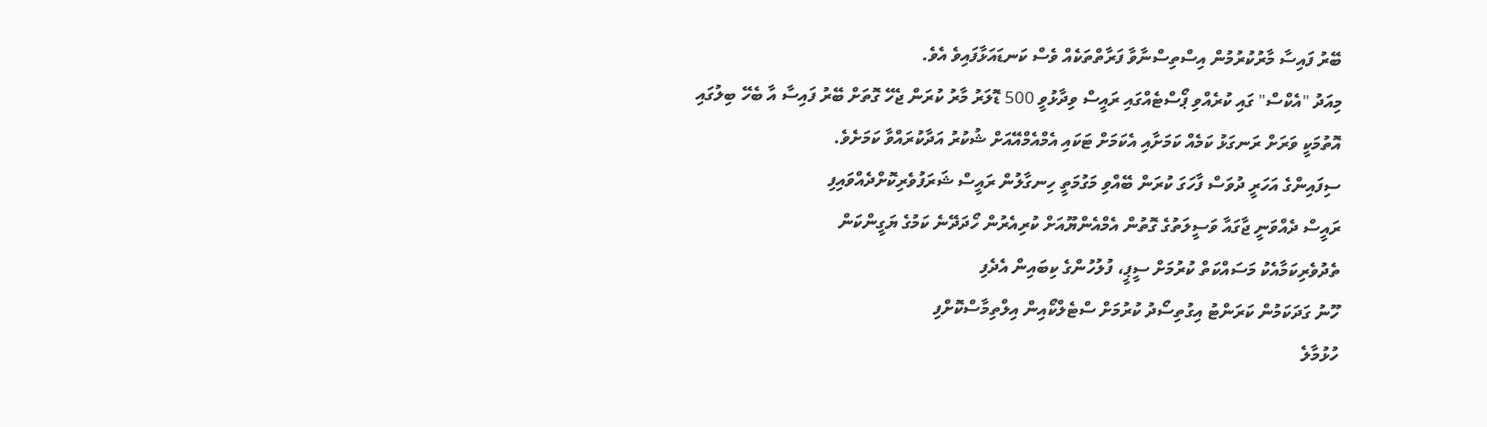ބޭރު ފައިސާ މާރުކުރުމުން އިސްތިސްނާވާ ފަރާތްތަކެއް ވެސް ކަނޑައަޅާފައިވެ އެވެ.
މިއަދު "އެކްސް" ގައި ކުރެއްވި ޕޯސްޓެއްގައި ރައީސް ވިދާޅުވީ 500 ޑޮލަރު މާރު ކުރަން ޖެހޭ ގޮތަށް ބޭރު ފައިސާ އާ ބެހޭ ބިލުގައި އޮތުމަކީ ވަރަށް ރަނގަޅު ކަމެއް ކަމަށާއި އެކަމަށް ޓަކައި އެމްއެމްއޭއަށް ޝުކުރު އަދާކުރައްވާ ކަމަށެވެ.
ސިފައިންގެ އަހަރީ ދުވަސް ފާހަގަ ކުރަން ބޭއްވި މަގުމަތީ ހިނގާލުން ރައީސް ޝަރަފުވެރިކޮށްދެއްވައިފި
ރައީސް ދެއްވަނީ ޖާގައާ ވަސީލަތުގެ ގޮތުން އެމްއެންޔޫއަށް ކުރިއެރުން ހޯދަދޭނެ ކަމުގެ ޔަގީންކަން
ތެދުވެރިކަމާއެކު މަސައްކަތް ކުރުމަށް ސީޕީ، ފުލުހުންގެ ކިބައިން އެދެފި
ހޫނު ގަދަކަމުން ކަރަންޓު އިގުތިސޯދު ކުރުމަށް ސްޓެލްކޯއިން އިލްތިމާސްކޮށްފި
ހުޅުމާލެ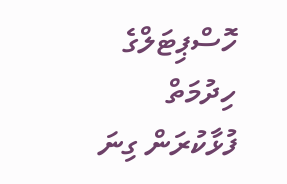ހޮސްޕިޓަލްގެ ހިދުމަތް ފުޅާކުރަން ގިނަ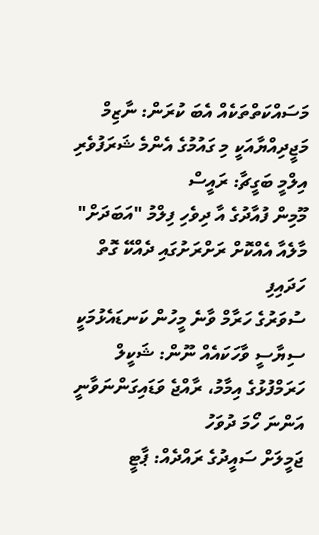މަސައްކަތްތަކެއް އެބަ ކުރަން: ނާޒިމް
މަޖީދިއްޔާއަކީ މި ގައުމުގެ އެންމެ ޝަރަފުވެރި އިލްމީ ބަގީޗާ: ރައީސް
މޫމިން ފުއާދުގެ އާ ދިވެހި ފިލްމު "އަބަދަށް" މާލެއާ އެއްކޮށް ރަށްރަށުގައި ދެއްކޭ ގޮތް ހަދައިފި
ސުވަރުގެ ހަރާމް ވާނެ މީހުން ކަނޑައެޅުމަކީ ސިޔާސީ ވާހަކައެއް ނޫން: ޝަކީލް
ހަރަމްފުޅުގެ އިމާމު، ރާއްޖެ ވަޑައިގަންނަވާނީ އަންނަ ހޯމަ ދުވަހު
ޖަމީލަށް ސައީދުގެ ރައްދެއް: ޕާޓީ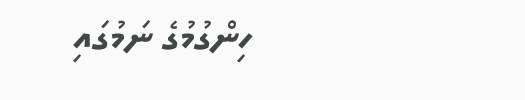ހިންގުމުގެ ނަމުގައި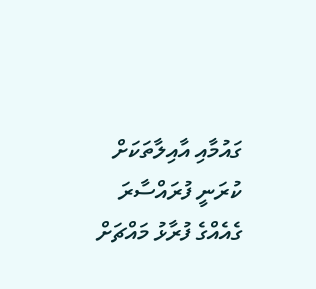ގައުމާއި އާއިލާތަކަށް ކުރަނީ ފުރައްސާރަ
ގެއެއްގެ ފުރާޅު މައްޗަށް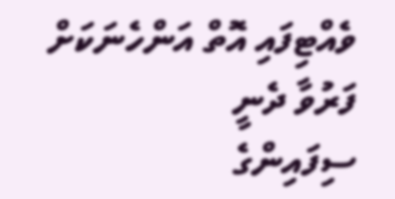ވެއްޓިފައި އޮތް އަންހެނަކަށް ފަރުވާ ދެނީ
ސިފައިންގެ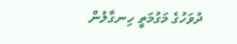ދުވަހުގެ މަގުމަތީ ހިނގާލުން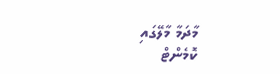މާދަމާ މާލޭގައި
ކޮމެންޓް